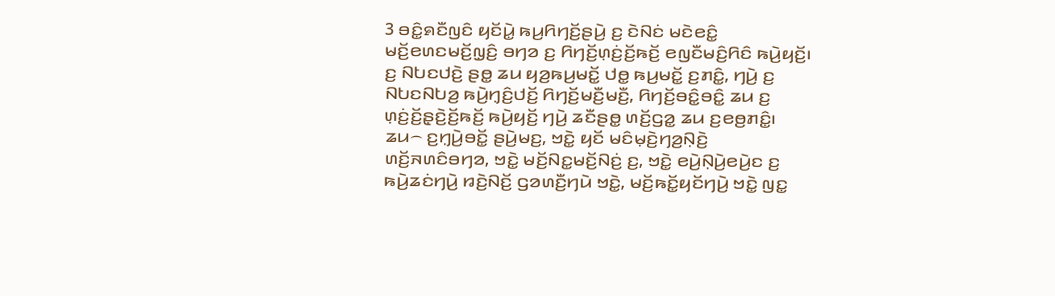3 ꤋꤢꤨ꤭ꤎꤢꤪꤜꤢꤨ ꤟꤢꤩꤣꤧ꤭ ꤒꤣ꤬ꤖꤚꤢꤩ꤬ꤔꤣꤧ꤬ ꤢ꤬ ꤢꤧꤡꤢꤦ ꤗꤢꤧꤕꤢꤨ꤭ ꤗꤢꤩ꤬ꤕꤛꤢꤗꤢꤩ꤬ꤜ꤫ꤢꤨ꤬ ꤋꤚꤤ ꤢ꤬ ꤖꤚꤢꤩ꤬ꤛ꤫ꤢꤦ꤬ꤢꤩ꤬ꤒꤢꤩ꤬ ꤕꤜꤢꤪꤗꤢꤨ꤬ꤖꤢꤨ ꤒꤣꤧ꤬ꤟꤢꤩ꤬꤯ ꤢ꤬ ꤡꤝꤢꤓꤢꤧ꤬ ꤔꤥ꤭ ꤘꤣ ꤟꤤ꤬ꤒꤣ꤬ꤗꤢꤩ꤭ ꤓꤥ꤭ ꤒꤣ꤬ꤗꤢꤩ꤭ ꤢ꤬ꤊꤢꤨ꤭, ꤚꤣꤧ꤬ ꤢ꤬ ꤡꤝꤢꤡꤝꤤ꤬ ꤒꤣꤧ꤬ꤚ꤫ꤢꤨ꤬ꤓꤢꤩ꤬ ꤖꤚꤢꤩ꤬ꤗꤢꤪ꤬ꤗꤢꤪ꤬, ꤖꤚꤢꤩ꤬ꤋꤢꤨ꤭ꤋꤢꤨ꤭ ꤘꤣ ꤢ꤬ ꤛ꤫ꤢꤦ꤬ꤢꤩ꤬ꤔ꤫ꤢꤧ꤬ꤢꤩ꤬ꤒꤢꤩ꤬ ꤒꤣꤧ꤬ꤟꤢꤩ꤬ ꤚꤣꤧ꤬ ꤘꤢꤪꤔꤥ꤭ ꤛꤢꤩ꤬ꤞꤤ꤭ ꤘꤣ ꤢ꤬ꤕꤥ꤬ꤊꤢꤨ꤭꤯
ꤘꤣ꤮ ꤢ꤬ꤚ꤫ꤣꤧ꤬ꤋꤢꤩ꤭ ꤔꤣꤧ꤬ꤗꤢ꤬, ꤠꤢꤧ꤭ ꤟꤢꤩ ꤗꤢꤨꤗ꤫ꤢꤧ꤬ꤚꤤ꤬ꤡ꤫ꤢꤧ꤬ ꤛꤢꤩ꤬ꤏꤛꤢꤨꤋꤚꤤ, ꤠꤢꤧ꤭ ꤗꤢꤩ꤬ꤡꤢ꤭ꤗꤢꤩ꤬ꤡꤢꤦ꤬ ꤢ꤬, ꤠꤢꤧ꤭ ꤕꤣꤧ꤬ꤡ꤫ꤣꤧ꤬ꤕꤣꤧ꤬ꤢ ꤢ꤬ ꤒꤣꤧ꤬ꤘꤢꤦꤚꤣꤧ꤬ ꤙꤢꤧ꤬ꤡꤢꤩ꤬ ꤞꤤꤛꤢꤪ꤬ꤚꤣꤧ ꤠꤢꤧ꤭, ꤗꤢꤩ꤬ꤒꤢꤩ꤭ꤟꤢꤩꤚꤣꤧ꤬ ꤠꤢꤧ꤭ ꤜꤢ꤭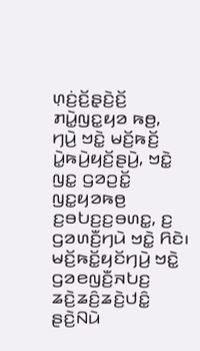ꤛ꤫ꤢꤦ꤬ꤢꤩ꤬ꤔ꤫ꤢꤧ꤬ꤢꤩ꤬ ꤊꤣꤧ꤭ꤜꤢ꤭ꤟꤤ ꤒꤥ꤬, ꤚꤣꤧ꤬ ꤠꤢꤧ꤭ ꤗꤢꤩ꤬ꤒꤢꤩ꤬ ꤣꤧ꤭ꤒꤣꤧ꤬ꤟꤢꤩ꤬ꤔꤣꤧ꤬, ꤠꤢꤧ꤭ ꤜꤢ꤭ ꤞꤤꤑꤢꤩ꤭ ꤜꤢ꤭ꤟꤤꤒꤥ꤬ ꤢ꤬ꤋꤝꤢ꤬ꤢ꤬ꤋꤛꤢ꤭, ꤢ꤬ ꤞꤤꤛꤢꤪ꤬ꤚꤣꤧ ꤠꤢꤧ꤭ ꤖꤢꤧ꤯
ꤗꤢꤩ꤬ꤒꤢꤩ꤭ꤟꤢꤩꤚꤣꤧ꤬ ꤠꤢꤧ꤭ ꤞꤤꤕꤜꤢꤪ꤬ꤏꤝꤢ꤬ ꤘꤢꤧ꤬ꤘꤢꤨ꤬ꤘꤢꤧ꤬ꤓꤢꤨ꤭ ꤔꤢꤧ꤬ꤡꤣꤧ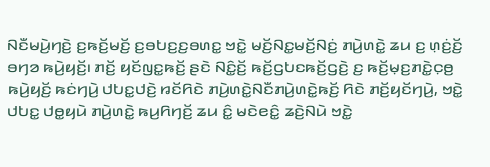ꤡꤢꤪꤗꤣꤧ꤬ꤚꤢꤧ꤬ ꤢ꤬ꤒꤢꤩ꤬ꤗꤢꤩ꤬ ꤢ꤬ꤋꤝꤢ꤬ꤢ꤬ꤋꤛꤢ꤭ ꤠꤢꤧ꤭ ꤗꤢꤩ꤬ꤡꤢ꤭ꤗꤢꤩ꤬ꤡꤢꤦ꤬ ꤊꤣꤧ꤬ꤛꤢꤧ꤭ ꤘꤣ ꤢ꤬ ꤛ꤫ꤢꤦ꤬ꤢꤩ꤬ ꤋꤚꤤ ꤒꤣꤧ꤬ꤟꤢꤩ꤬꤯ ꤊꤢꤩ꤬ ꤟꤢꤩꤜꤢ꤭ꤒꤢꤩ꤬ ꤔꤢꤧ ꤡꤢꤨ꤭ꤢꤩ꤬ ꤒꤢꤩ꤬ꤞꤝꤢꤒꤢꤩ꤬ꤞꤢꤧ꤬ ꤢ꤬ ꤒꤢꤩ꤬ꤗ꤫ꤢ꤬ꤊꤢꤧ꤭ꤍ꤫ꤥ꤬ ꤒꤣꤧ꤬ꤟꤢꤩ꤬ ꤒꤢꤦꤚꤣꤧ꤬ ꤓꤝꤢ꤭ꤓꤢꤧ꤬ ꤙꤢꤩꤖꤢꤧ ꤊꤣꤧ꤬ꤛꤢꤧ꤭ꤡꤢꤪꤊꤣꤧ꤬ꤛꤢꤧ꤭ꤒꤢꤩ꤬ ꤖꤢꤧ ꤊꤢꤩ꤬ꤟꤢꤩꤚꤣꤧ꤬, ꤠꤢꤧ꤭ ꤓꤝꤢ꤭ ꤓꤥ꤭ꤟꤣꤧ ꤊꤣꤧ꤬ꤛꤢꤧ꤭ ꤒꤣ꤬ꤖꤚꤢꤩ꤬ ꤘꤣ ꤢꤨ꤭ ꤗꤢꤧꤕꤢꤨ꤭ ꤘꤢꤧ꤬ꤡꤣꤧ ꤠꤢꤧ꤭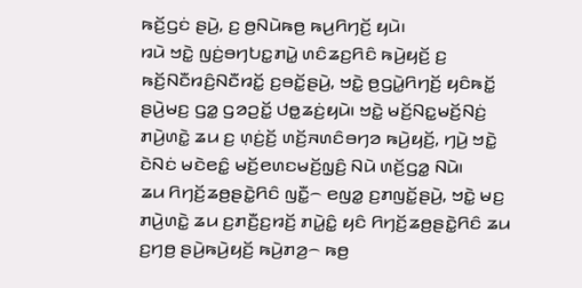ꤒꤢꤩ꤬ꤞꤢꤦ ꤔꤣꤧ꤬, ꤢ꤬ ꤥ꤬ꤡꤣꤧꤒꤥ꤬ ꤒꤣ꤬ꤖꤚꤢꤩ꤬ ꤟꤣꤧ꤯
ꤙꤣꤧ ꤠꤢꤧ꤭ ꤜꤢꤦ꤬ꤋꤚꤝꤢ꤭ꤊꤣꤧ꤭ ꤛꤢꤨꤘꤢ꤬ꤖꤢꤨ ꤒꤣꤧ꤬ꤟꤢꤩ꤬ ꤢ꤬ ꤒꤢꤩ꤬ꤡꤢꤪꤙꤢꤨ꤬ꤡꤢꤪꤙꤢꤩ꤭ ꤢ꤬ꤋꤢꤩ꤭ꤔꤣꤧ꤬, ꤠꤢꤧ꤭ ꤥ꤬ꤞꤣꤧ꤭ꤖꤚꤢꤩ꤬ ꤟꤢꤨꤒꤢꤩ꤭ ꤔꤣꤧ꤬ꤗꤢ꤬ ꤞꤤ꤭ ꤞꤤꤑꤢꤩ꤭ ꤓꤥ꤭ꤘꤢꤦ꤬ꤟꤣꤧ꤯ ꤠꤢꤧ꤭ ꤗꤢꤩ꤬ꤡꤢ꤭ꤗꤢꤩ꤬ꤡꤢꤦ꤬ ꤊꤣꤧ꤬ꤛꤢꤧ꤭ ꤘꤣ ꤢ꤬ ꤛ꤫ꤢꤦ꤬ꤢꤩ꤬ ꤛꤢꤩ꤬ꤏꤛꤢꤨꤋꤚꤤ ꤒꤣꤧ꤬ꤟꤢꤩ꤬, ꤚꤣꤧ꤬ ꤠꤢꤧ꤭ ꤢꤧꤡꤢꤦ ꤗꤢꤧꤕꤢꤨ꤭ ꤗꤢꤩ꤬ꤕꤛꤢꤗꤢꤩ꤬ꤜ꤫ꤢꤨ꤬ ꤡꤣꤧ ꤛꤢꤩ꤬ꤞꤤ꤭ ꤡꤣꤧ꤯
ꤘꤣ ꤖꤚꤢꤩ꤬ꤘꤥ꤬ꤔꤢꤧ꤭ꤖꤢꤨ ꤜꤢꤪ꤭꤮ ꤕꤜꤤ꤭ ꤢ꤬ꤊꤜꤢꤩ꤭ꤔꤣꤧ꤬, ꤠꤢꤧ꤭ ꤗꤢ꤬ ꤊꤣꤧ꤬ꤛꤢꤧ꤭ ꤘꤣ ꤢ꤬ꤊꤢꤪ꤬ꤢ꤬ꤙꤢꤩ꤬ ꤊꤣꤧ꤭ꤢꤨ꤭ ꤟꤢꤨ ꤖꤚꤢꤩ꤬ꤘꤥ꤬ꤔꤢꤧ꤭ꤖꤢꤨ ꤘꤣ ꤢ꤬ꤚꤥ꤬ ꤔꤣꤧ꤬ꤒꤣꤧ꤬ꤟꤢꤩ꤬ ꤒꤣꤧ꤬ꤊꤤ꤬꤮ ꤒꤥ꤬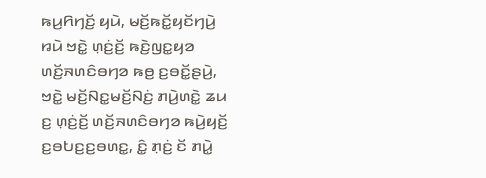ꤒꤣ꤬ꤖꤚꤢꤩ꤬ ꤟꤣꤧ, ꤗꤢꤩ꤬ꤒꤢꤩ꤭ꤟꤢꤩꤚꤣꤧ꤬ ꤙꤣꤧ ꤠꤢꤧ꤭ ꤛ꤫ꤢꤦ꤬ꤢꤩ꤬ ꤒꤢꤧ꤬ꤜꤢ꤭ꤟꤤ ꤛꤢꤩ꤬ꤏꤛꤢꤨꤋꤚꤤ ꤒꤥ꤬ ꤢ꤬ꤋꤢꤩ꤭ꤔꤣꤧ꤬, ꤠꤢꤧ꤭ ꤗꤢꤩ꤬ꤡꤢ꤭ꤗꤢꤩ꤬ꤡꤢꤦ꤬ ꤊꤣꤧ꤬ꤛꤢꤧ꤭ ꤘꤣ ꤢ꤬ ꤛ꤫ꤢꤦ꤬ꤢꤩ꤬ ꤛꤢꤩ꤬ꤏꤛꤢꤨꤋꤚꤤ ꤒꤣꤧ꤬ꤟꤢꤩ꤬ ꤢ꤬ꤋꤝꤢ꤬ꤢ꤬ꤋꤛꤢ꤭, ꤢꤨ꤭ ꤊ꤫ꤢꤦ꤬ ꤢꤩ ꤊꤣꤧ꤭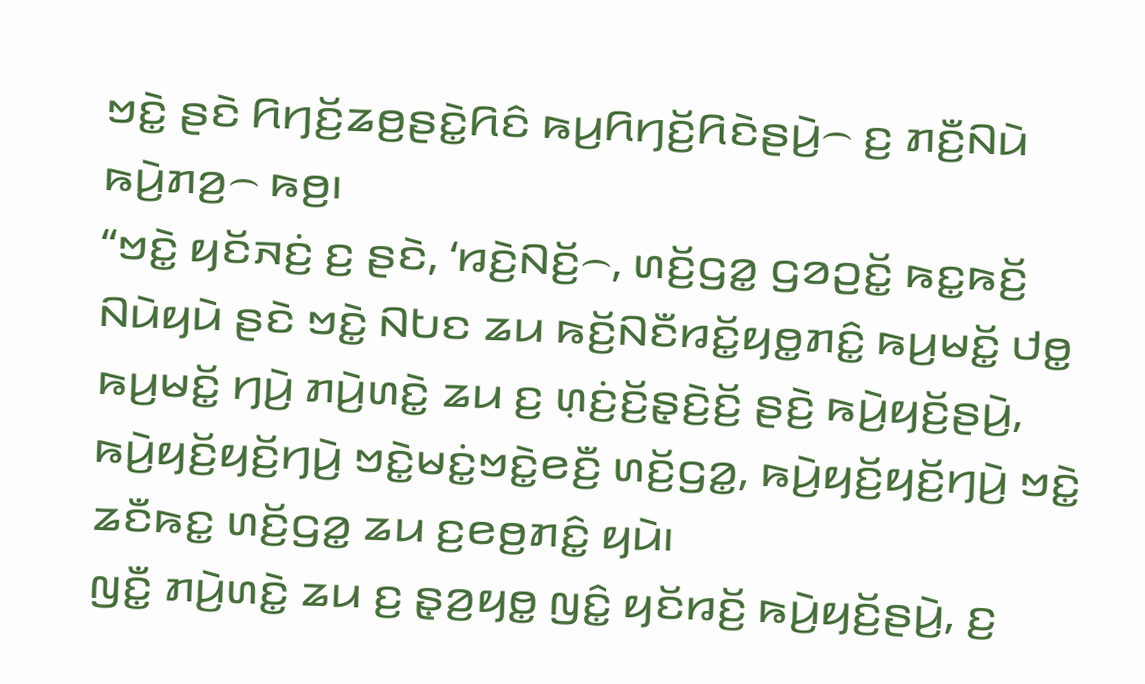ꤠꤢꤧ꤭ ꤔꤢꤧ ꤖꤚꤢꤩ꤬ꤘꤥ꤬ꤔꤢꤧ꤭ꤖꤢꤨ ꤒꤣ꤬ꤖꤚꤢꤩ꤬ꤖꤢꤧꤔꤣꤧ꤬꤮ ꤢ꤬ ꤊꤢꤪ꤬ꤡꤣꤧ ꤒꤣꤧ꤬ꤊꤤ꤬꤮ ꤒꤥ꤬꤯
“ꤠꤢꤧ꤭ ꤟꤢꤩꤏꤢꤦ꤬ ꤢ꤬ ꤔꤢꤧ, ‘ꤙꤢꤧ꤬ꤡꤢꤩ꤬꤮, ꤛꤢꤩ꤬ꤞꤤ꤭ ꤞꤤꤑꤢꤩ꤭ ꤒꤢ꤭ꤒꤢꤩ꤬ ꤡꤣꤧꤟꤣꤧ ꤔꤢꤧ ꤠꤢꤧ꤭ ꤡꤝꤢ ꤘꤣ ꤒꤢꤩ꤬ꤡꤢꤪꤙꤢꤩ꤭ꤟꤥ꤭ꤊꤢꤨ꤭ ꤒꤣ꤬ꤗꤢꤩ꤭ ꤓꤥ꤭ ꤒꤣ꤬ꤗꤢꤩ꤭ ꤚꤣꤧ꤬ ꤊꤣꤧ꤬ꤛꤢꤧ꤭ ꤘꤣ ꤢ꤬ ꤛ꤫ꤢꤦ꤬ꤢꤩ꤬ꤔ꤫ꤢꤧ꤬ꤢꤩ꤬ ꤔꤢꤧ꤬ ꤒꤣꤧ꤬ꤟꤢꤩ꤬ꤔꤣꤧ꤬, ꤒꤣꤧ꤬ꤟꤢꤩ꤬ꤟꤢꤩ꤬ꤚꤣꤧ꤬ ꤠꤢꤧ꤭ꤗꤢꤦ꤭ꤠꤢꤧ꤭ꤕꤢꤪ꤬ ꤛꤢꤩ꤬ꤞꤤ꤭, ꤒꤣꤧ꤬ꤟꤢꤩ꤬ꤟꤢꤩ꤬ꤚꤣꤧ꤬ ꤠꤢꤧ꤭ ꤘꤢꤪꤒꤢ꤭ ꤛꤢꤩ꤬ꤞꤤ꤭ ꤘꤣ ꤢ꤬ꤕꤥ꤬ꤊꤢꤨ꤭ ꤟꤣꤧ꤯
ꤜꤢꤪ꤭ ꤊꤣꤧ꤬ꤛꤢꤧ꤭ ꤘꤣ ꤢ꤬ ꤔ꤫ꤤ꤬ꤟꤥ꤭ ꤜꤢꤨ꤭ ꤟꤢꤩꤙꤢꤩ꤬ ꤒꤣꤧ꤬ꤟꤢꤩ꤬ꤔꤣꤧ꤬, ꤢ꤬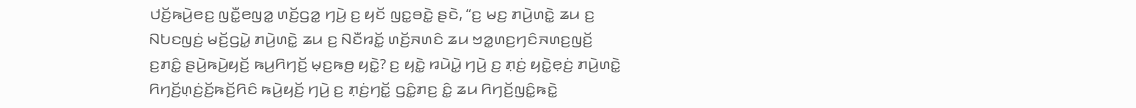ꤓꤢꤩ꤬ꤒꤣꤧ꤬ꤕꤢ꤬ ꤜꤢꤪ꤭ꤕꤜꤤ꤭ ꤛꤢꤩ꤬ꤞꤤ꤭ ꤚꤣꤧ꤬ ꤢ꤬ ꤟꤢꤩ ꤜꤢ꤭ꤋꤢꤧ꤭ ꤔꤢꤧ, “ꤢ꤬ ꤗꤢ꤬ ꤊꤣꤧ꤬ꤛꤢꤧ꤭ ꤘꤣ ꤢ꤬ ꤡꤝꤢꤜꤢꤦ꤬ ꤗꤢꤩ꤬ꤞꤣꤧ꤭ ꤊꤣꤧ꤬ꤛꤢꤧ꤭ ꤘꤣ ꤢ꤬ ꤡꤢꤪꤙꤢꤩ꤭ ꤛꤢꤩ꤬ꤏꤛꤢꤨ ꤘꤣ ꤠꤤ꤭ꤛꤢ꤬ꤚꤢꤨꤏꤛꤢ꤬ꤜꤢꤩ꤬ ꤢ꤬ꤊꤢꤨ꤭ ꤔꤣꤧ꤬ꤒꤣꤧ꤬ꤟꤢꤩ꤬ ꤒꤣ꤬ꤖꤚꤢꤩ꤬ ꤗ꤫ꤢ꤬ꤒꤥ꤬ ꤟꤢꤧ꤭? ꤢ꤬ ꤟꤢꤧ꤭ ꤙꤣꤧꤣꤧ꤭ ꤚꤣꤧ꤬ ꤢ꤬ ꤊ꤫ꤢꤦ꤬ ꤟꤢꤧ꤭ꤕ꤫ꤢꤦ꤬ ꤊꤣꤧ꤬ꤛꤢꤧ꤭ ꤖꤚꤢꤩ꤬ꤛ꤫ꤢꤦ꤬ꤢꤩ꤬ꤒꤢꤩ꤬ꤖꤢꤨ ꤒꤣꤧ꤬ꤟꤢꤩ꤬ ꤚꤣꤧ꤬ ꤢ꤬ ꤊ꤫ꤢꤦ꤬ꤚꤢꤩ꤭ ꤞꤢꤨ꤭ꤊꤢ꤬ ꤢꤨ꤭ ꤘꤣ ꤖꤚꤢꤩ꤬ꤜꤢꤨ꤭ꤒꤢꤧ꤭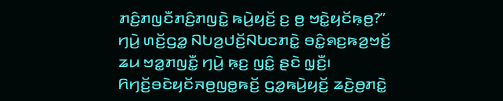ꤊꤢꤨ꤬ꤊꤜꤢꤪꤊꤢꤨ꤬ꤊꤜꤢꤧ꤭ ꤒꤣꤧ꤬ꤟꤢꤩ꤬ ꤢ꤬ ꤥ꤬ ꤠꤢꤧ꤭ꤟꤢꤩꤒ꤫ꤥ꤬?”
ꤚꤣꤧ꤬ ꤛꤢꤩ꤬ꤞꤤ꤭ ꤡꤝꤤ꤬ꤓꤢꤩ꤬ꤡꤝꤢꤊꤢꤧ꤭ ꤋꤢꤨ꤭ꤎꤢ꤬ꤒꤤ꤬ꤠꤢꤩ꤬ ꤘꤣ ꤠꤤ꤭ꤊꤜꤢꤪ꤭ ꤚꤣꤧ꤬ ꤒ꤫ꤢ꤬ ꤜꤢꤨ꤭ ꤔꤢꤧ ꤜ꤫ꤢꤪ꤬꤯ ꤖꤚꤢꤩ꤬ꤋꤢꤧꤟꤢꤩꤏꤥ꤬ꤜꤥ꤭ꤒꤢꤩ꤬ ꤞꤤ꤭ꤒꤣꤧ꤬ꤟꤢꤩ꤬ ꤘꤢꤧ꤬ꤥ꤬ꤊꤢꤧ꤭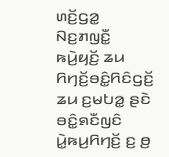ꤛꤢꤩ꤬ꤞꤤ꤭ ꤡꤢ꤬ꤊꤜꤢꤪ꤭ ꤒꤣꤧ꤬ꤟꤢꤩ꤬ ꤘꤣ ꤖꤚꤢꤩ꤬ꤋꤢꤨ꤭ꤖꤢꤨꤞꤢꤩ꤬ ꤘꤣ ꤢ꤬ꤗꤝꤤ꤭ ꤔꤢꤧ ꤋꤢꤨ꤭ꤎꤢꤪꤜꤢꤨ ꤣꤧ꤭ꤒꤣ꤬ꤖꤚꤢꤩ꤬ ꤢ꤬ ꤥ꤬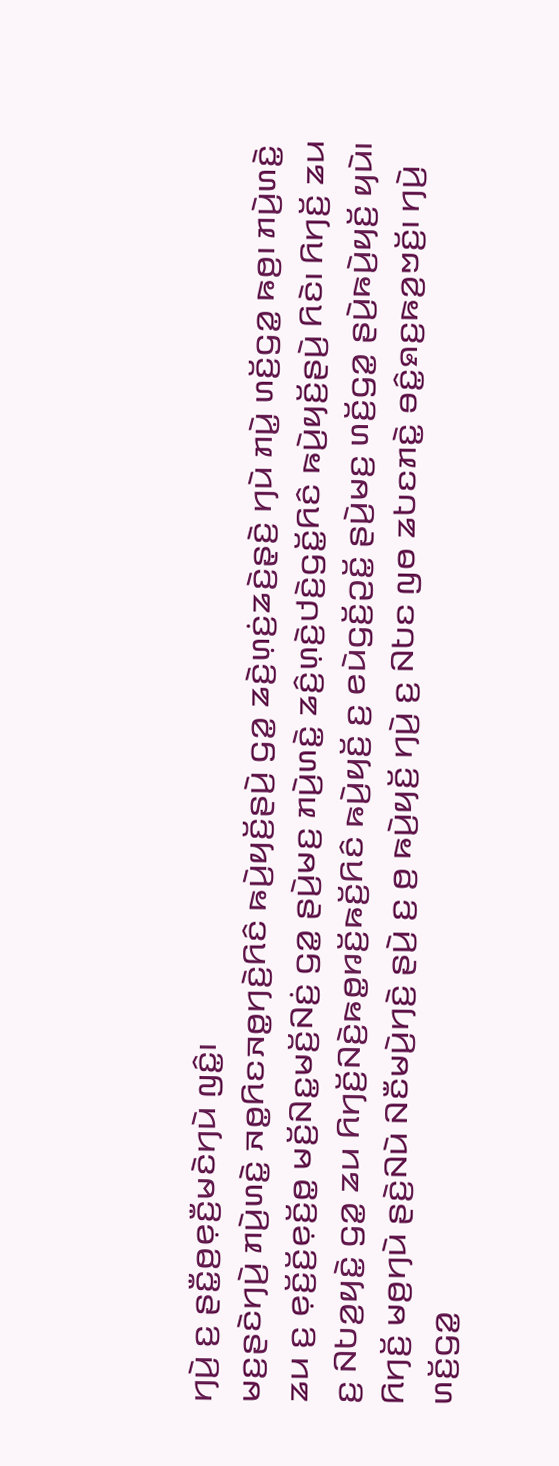ꤚꤣꤧ꤬ ꤢ꤬ ꤔꤢꤪ꤭ꤥ꤬ꤕ꤫ꤢꤪ꤬ꤗꤢꤧꤚꤣꤧ ꤜꤢꤨ꤭꤯
ꤗꤢ꤬ꤔꤢꤧꤚꤣꤧ꤬ ꤊꤣꤧ꤬ꤛꤢꤧ꤭ ꤏꤥ꤭ꤖꤢꤏꤥ꤭ꤚꤢꤧ꤬ꤖꤢꤨ ꤒꤣꤧ꤬ꤟꤢꤩ꤬ꤔꤣꤧ꤬ ꤞꤤ꤭ ꤘꤢꤧ꤬ꤛ꤫ꤢꤦ꤬ꤘꤢꤧ꤬ꤔ꤫ꤢꤧ꤬ ꤚꤣꤧ ꤊꤣꤧ꤭ ꤛꤢꤩ꤬ꤞꤤ꤭ ꤒꤥ꤬꤯ ꤊꤣꤧ꤬ꤛꤢꤧ꤭ ꤘꤣ ꤢ꤬ ꤕ꤫ꤢꤩ꤬ꤢꤩ꤬ꤕ꤫ꤢꤩ꤬ꤥ꤭ ꤗꤢꤩ꤬ꤡꤢ꤭ꤗꤢꤩ꤬ꤡꤢꤦ꤬ ꤞꤤ꤭ ꤔꤣꤧ꤬ꤗꤢ꤬ ꤊꤣꤧ꤬ꤛꤢꤧ꤭ ꤘꤢꤨ꤬ꤛ꤫ꤢꤧ꤬ꤓꤢꤧ꤬ꤞꤢꤩ꤭ꤖꤢꤨ ꤒꤣꤧ꤬ꤟꤢꤩ꤬ꤔꤣꤧ꤬ ꤖꤢꤧ꤯ ꤖꤚꤢꤩ꤬ ꤘꤣ ꤢ꤬ ꤡꤝꤤ꤬ꤟꤢꤧ꤭ ꤞꤤ꤭ ꤘꤣ ꤖꤚꤢꤩ꤬ꤡꤢꤧ꤬ꤒꤥ꤭ꤙꤢꤩ꤬ꤒꤢꤩ꤬ꤖꤢꤨ ꤒꤣꤧ꤬ꤟꤢꤩ꤬ ꤢ꤬ ꤕꤣꤧꤞꤢꤩ꤬ꤑꤢꤩ꤭ ꤔꤣꤧ꤬ꤗꤢ꤬ ꤛꤢꤩ꤬ꤞꤤ꤭ ꤔꤣꤧ꤬ꤒꤣꤧ꤬ꤟꤢꤩ꤬ ꤟꤣꤧ꤯
ꤖꤚꤢꤩ꤬ ꤗꤥ꤬ꤚꤣꤧ ꤔꤢꤧ꤬ꤡꤣꤧ ꤡꤢꤪꤗꤣꤧ꤬ꤚꤢꤧ꤬ ꤔꤣꤧ꤬ ꤢ꤬ ꤥ꤬ ꤒꤣꤧ꤬ꤟꤢꤩ꤬ ꤚꤣꤧ꤬ ꤢ꤬ ꤡꤝꤢ ꤜꤥ ꤘꤝꤢꤊꤢꤧ꤭ ꤋꤢꤨ꤭ꤎꤢ꤬ꤒꤤ꤬ꤠꤢꤩ꤬꤯ ꤚꤣꤧ꤬ ꤛꤢꤩ꤬ꤞꤤ꤭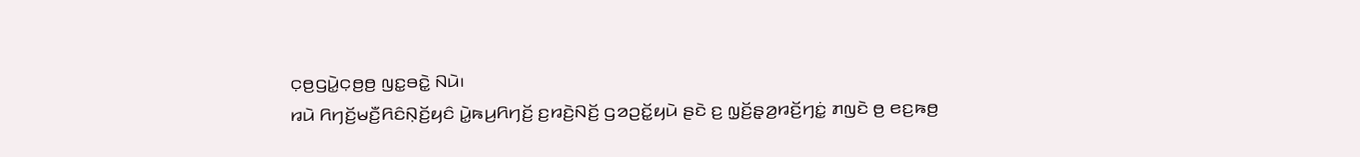ꤍ꤫ꤥ꤬ꤞꤣꤧ꤭ꤍ꤫ꤥ꤬ꤥ꤬ ꤜꤢ꤭ꤋꤢꤧ꤭ ꤡꤣꤧ꤯
ꤙꤣꤧ ꤖꤚꤢꤩ꤬ꤗꤢꤪ꤬ꤖꤢꤨꤡ꤫ꤢꤩ꤬ꤟꤢꤨ ꤣꤧ꤭ꤒꤣ꤬ꤖꤚꤢꤩ꤬ ꤢ꤬ꤙꤢꤧ꤬ꤡꤢꤩ꤬ ꤞꤤꤑꤢꤩ꤭ꤟꤣꤧ ꤔꤢꤧ ꤢ꤬ ꤜ꤫ꤢꤩ꤬ꤔ꤫ꤤ꤬ꤙꤢꤩ꤬ꤚꤢꤦ꤭ ꤊꤜꤢꤧ ꤥ꤬ ꤕꤢ꤬ꤒꤥ꤬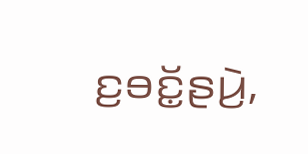ꤢ꤬ꤋꤢꤩ꤭ꤔꤣꤧ꤬,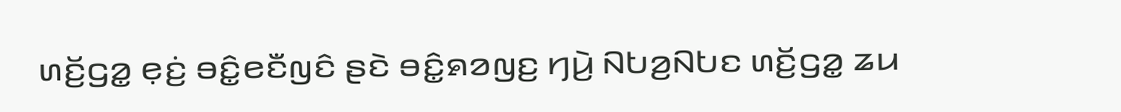ꤛꤢꤩ꤬ꤞꤤ꤭ ꤕ꤫ꤢꤦ꤬ ꤋꤢꤨ꤭ꤕꤢꤪꤜꤢꤨ ꤔꤢꤧ ꤋꤢꤨ꤭ꤎꤤꤜꤢ꤬ ꤚꤣꤧ꤬ ꤡꤝꤤ꤬ꤡꤝꤢ ꤛꤢꤩ꤬ꤞꤤ꤭ ꤘꤣ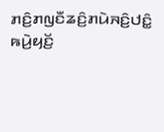ꤊꤢꤨ꤬ꤊꤜꤢꤪꤘꤢꤨ꤬ꤊꤣꤧꤏꤢꤨ꤬ꤓꤢꤨ꤭ ꤒꤣꤧ꤬ꤟꤢꤩ꤬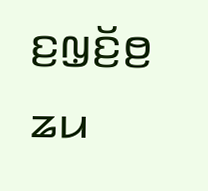ꤢ꤬ꤜ꤫ꤢꤩ꤬ꤥ꤬ ꤘꤣ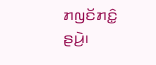ꤊꤜꤢꤩꤊꤢꤨ꤭ ꤔꤣꤧ꤬꤯